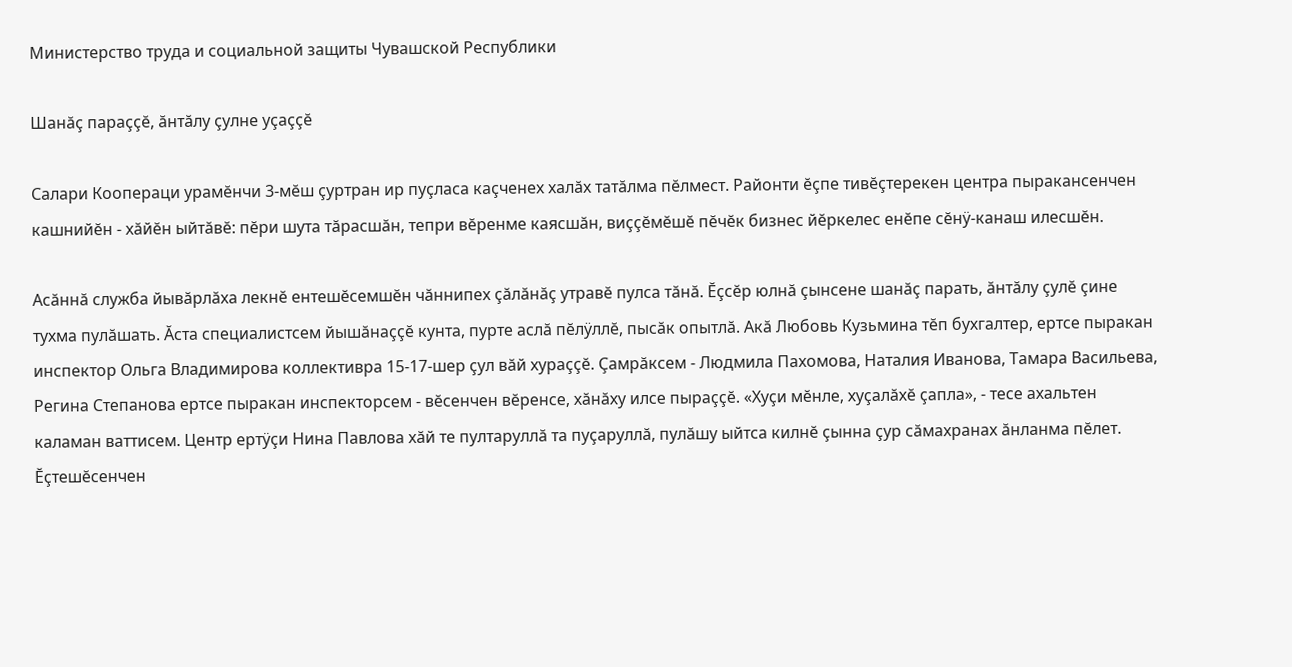Министерство труда и социальной защиты Чувашской Республики

Шанăç параççĕ, ăнтăлу çулне уçаççĕ

Салари Коопераци урамĕнчи 3-мĕш çуртран ир пуçласа каçченех халăх татăлма пĕлмест. Районти ĕçпе тивĕçтерекен центра пыракансенчен кашнийĕн - хăйĕн ыйтăвĕ: пĕри шута тăрасшăн, тепри вĕренме каясшăн, виççĕмĕшĕ пĕчĕк бизнес йĕркелес енĕпе сĕнÿ-канаш илесшĕн.

Асăннă служба йывăрлăха лекнĕ ентешĕсемшĕн чăннипех çăлăнăç утравĕ пулса тăнă. Ĕçсĕр юлнă çынсене шанăç парать, ăнтăлу çулĕ çине тухма пулăшать. Ăста специалистсем йышăнаççĕ кунта, пурте аслă пĕлÿллĕ, пысăк опытлă. Акă Любовь Кузьмина тĕп бухгалтер, ертсе пыракан инспектор Ольга Владимирова коллективра 15-17-шер çул вăй хураççĕ. Çамрăксем - Людмила Пахомова, Наталия Иванова, Тамара Васильева, Регина Степанова ертсе пыракан инспекторсем - вĕсенчен вĕренсе, хăнăху илсе пыраççĕ. «Хуçи мĕнле, хуçалăхĕ çапла», - тесе ахальтен каламан ваттисем. Центр ертÿçи Нина Павлова хăй те пултаруллă та пуçаруллă, пулăшу ыйтса килнĕ çынна çур сăмахранах ăнланма пĕлет. Ĕçтешĕсенчен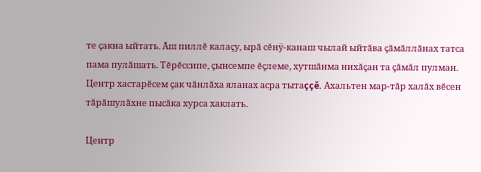те çакна ыйтать. Ăш пиллĕ калаçу, ырă сĕнÿ-канаш чылай ыйтăва çăмăллăнах татса пама пулăшать. Тĕрĕссипе, çынсемпе ĕçлеме, хутшăнма нихăçан та çăмăл пулман. Центр хастарĕсем çак чăнлăха яланах асра тытаççĕ. Ахальтен мар-тăр халăх вĕсен тăрăшулăхне пысăка хурса хаклать.

Центр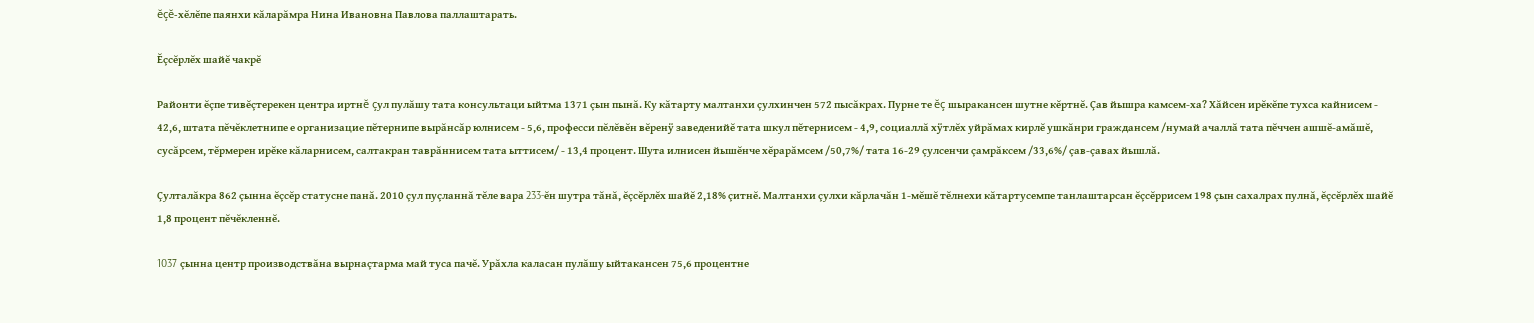ĕçĕ-хĕлĕпе паянхи кăларăмра Нина Ивановна Павлова паллаштарать.

Ĕçсĕрлĕх шайĕ чакрĕ

Районти ĕçпе тивĕçтерекен центра иртнĕ çул пулăшу тата консультаци ыйтма 1371 çын пынă. Ку кăтарту малтанхи çулхинчен 572 пысăкрах. Пурне те ĕç шыракансен шутне кĕртнĕ. Çав йышра камсем-ха? Хăйсен ирĕкĕпе тухса кайнисем - 42,6, штата пĕчĕклетнипе е организацие пĕтернипе вырăнсăр юлнисем - 5,6, професси пĕлĕвĕн вĕренÿ заведенийĕ тата шкул пĕтернисем - 4,9, социаллă хÿтлĕх уйрăмах кирлĕ ушкăнри граждансем /нумай ачаллă тата пĕччен ашшĕ-амăшĕ, сусăрсем, тĕрмерен ирĕке кăларнисем, салтакран таврăннисем тата ыттисем/ - 13,4 процент. Шута илнисен йышĕнче хĕрарăмсем /50,7%/ тата 16-29 çулсенчи çамрăксем /33,6%/ çав-çавах йышлă.

Çулталăкра 862 çынна ĕçсĕр статусне панă. 2010 çул пуçланнă тĕле вара 233-ĕн шутра тăнă, ĕçсĕрлĕх шайĕ 2,18% çитнĕ. Малтанхи çулхи кăрлачăн 1-мĕшĕ тĕлнехи кăтартусемпе танлаштарсан ĕçсĕррисем 198 çын сахалрах пулнă, ĕçсĕрлĕх шайĕ 1,8 процент пĕчĕкленнĕ.

1037 çынна центр производствăна вырнаçтарма май туса пачĕ. Урăхла каласан пулăшу ыйтакансен 75,6 процентне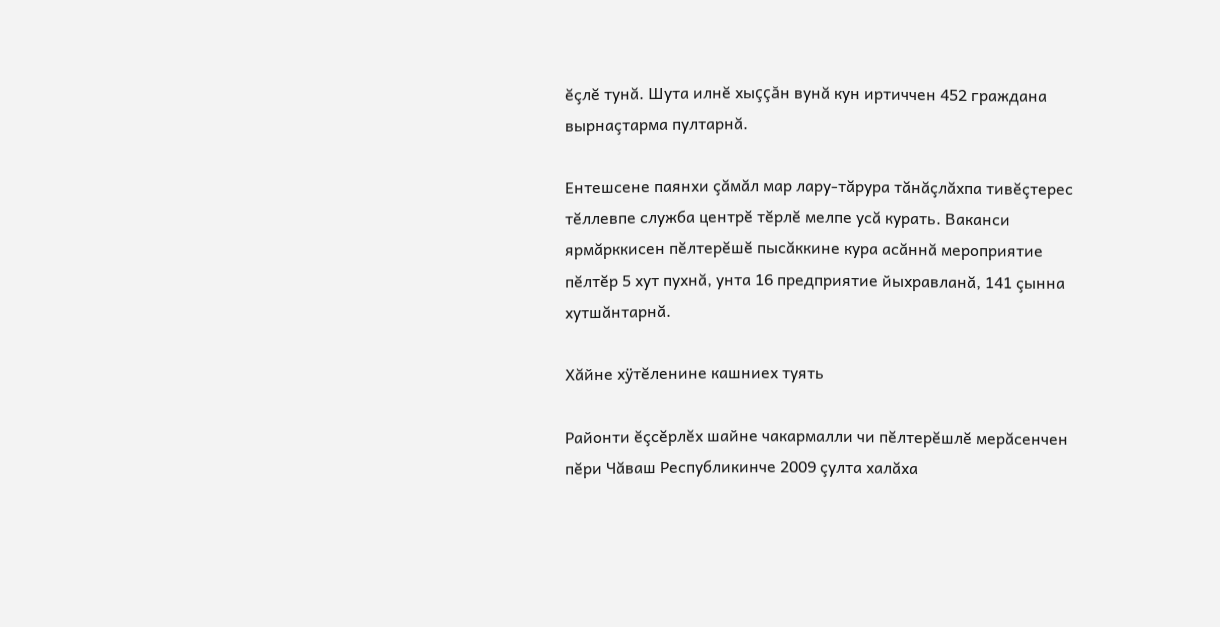ĕçлĕ тунă. Шута илнĕ хыççăн вунă кун иртиччен 452 граждана вырнаçтарма пултарнă.

Ентешсене паянхи çăмăл мар лару-тăрура тăнăçлăхпа тивĕçтерес тĕллевпе служба центрĕ тĕрлĕ мелпе усă курать. Ваканси ярмăрккисен пĕлтерĕшĕ пысăккине кура асăннă мероприятие пĕлтĕр 5 хут пухнă, унта 16 предприятие йыхравланă, 141 çынна хутшăнтарнă.

Хăйне хÿтĕленине кашниех туять

Районти ĕçсĕрлĕх шайне чакармалли чи пĕлтерĕшлĕ мерăсенчен пĕри Чăваш Республикинче 2009 çулта халăха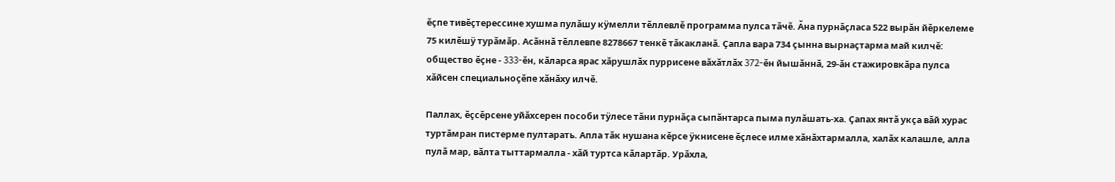ĕçпе тивĕçтерессине хушма пулăшу кÿмелли тĕллевлĕ программа пулса тăчĕ. Ăна пурнăçласа 522 вырăн йĕркелеме 75 килĕшÿ турăмăр. Асăннă тĕллевпе 8278667 тенкĕ тăкакланă. Çапла вара 734 çынна вырнаçтарма май килчĕ: общество ĕçне - 333-ĕн, кăларса ярас хăрушлăх пуррисене вăхăтлăх 372-ĕн йышăннă, 29-ăн стажировкăра пулса хăйсен специальноçĕпе хăнăху илчĕ.

Паллах, ĕçсĕрсене уйăхсерен пособи тÿлесе тăни пурнăçа сыпăнтарса пыма пулăшать-ха. Çапах янтă укçа вăй хурас туртăмран пистерме пултарать. Апла тăк нушана кĕрсе ÿкнисене ĕçлесе илме хăнăхтармалла, халăх калашле, алла пулă мар, вăлта тыттармалла - хăй туртса кăлартăр. Урăхла,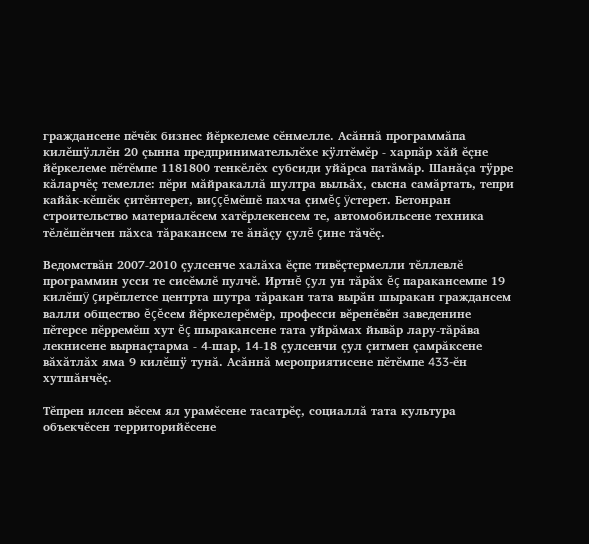граждансене пĕчĕк бизнес йĕркелеме сĕнмелле. Асăннă программăпа килĕшÿллĕн 20 çынна предпринимательлĕхе кÿлтĕмĕр - харпăр хăй ĕçне йĕркелеме пĕтĕмпе 1181800 тенкĕлĕх субсиди уйăрса патăмăр. Шанăçа тÿрре кăларчĕç темелле: пĕри мăйракаллă шултра выльăх, сысна самăртать, тепри кайăк-кĕшĕк çитĕнтерет, виççĕмĕшĕ пахча çимĕç ÿстерет. Бетонран строительство материалĕсем хатĕрлекенсем те, автомобильсене техника тĕлĕшĕнчен пăхса тăракансем те ăнăçу çулĕ çине тăчĕç.

Ведомствăн 2007-2010 çулсенче халăха ĕçпе тивĕçтермелли тĕллевлĕ программин усси те сисĕмлĕ пулчĕ. Иртнĕ çул ун тăрăх ĕç паракансемпе 19 килĕшÿ çирĕплетсе центрта шутра тăракан тата вырăн шыракан граждансем валли общество ĕçĕсем йĕркелерĕмĕр, професси вĕренĕвĕн заведенине пĕтерсе пĕрремĕш хут ĕç шыракансене тата уйрăмах йывăр лару-тăрăва лекнисене вырнаçтарма - 4-шар, 14-18 çулсенчи çул çитмен çамрăксене вăхăтлăх яма 9 килĕшÿ тунă. Асăннă мероприятисене пĕтĕмпе 433-ĕн хутшăнчĕç.

Тĕпрен илсен вĕсем ял урамĕсене тасатрĕç, социаллă тата культура объекчĕсен территорийĕсене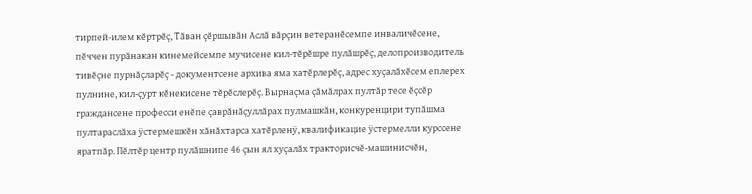тирпей-илем кĕртрĕç, Тăван çĕршывăн Аслă вăрçин ветеранĕсемпе инваличĕсене, пĕччен пурăнакан кинемейсемпе мучисене кил-тĕрĕшре пулăшрĕç, делопроизводитель тивĕçне пурнăçларĕç - документсене архива яма хатĕрлерĕç, адрес хуçалăхĕсем еплерех пулнине, кил-çурт кĕнекисене тĕрĕслерĕç. Вырнаçма çăмăлрах пултăр тесе ĕçсĕр граждансене професси енĕпе çаврăнăçуллăрах пулмашкăн, конкуренцири тупăшма пултараслăха ÿстермешкĕн хăнăхтарса хатĕрленÿ, квалификацие ÿстермелли курссене яратпăр. Пĕлтĕр центр пулăшнипе 46 çын ял хуçалăх тракторисчĕ-машинисчĕн,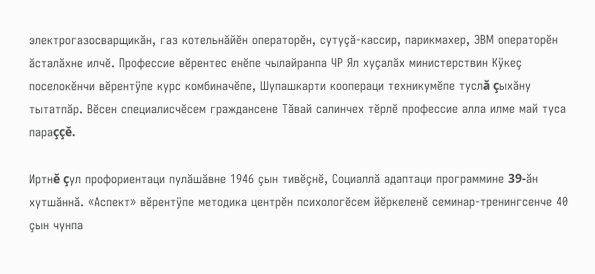электрогазосварщикăн, газ котельнăйĕн операторĕн, сутуçă-кассир, парикмахер, ЭВМ операторĕн ăсталăхне илчĕ. Профессие вĕрентес енĕпе чылайранпа ЧР Ял хуçалăх министерствин Кÿкеç поселокĕнчи вĕрентÿпе курс комбиначĕпе, Шупашкарти коопераци техникумĕпе туслă çыхăну тытатпăр. Вĕсен специалисчĕсем граждансене Тăвай салинчех тĕрлĕ профессие алла илме май туса параççĕ.

Иртнĕ çул профориентаци пулăшăвне 1946 çын тивĕçнĕ, Социаллă адаптаци программине 39-ăн хутшăннă. «Аспект» вĕрентÿпе методика центрĕн психологĕсем йĕркеленĕ семинар-тренингсенче 40 çын чунпа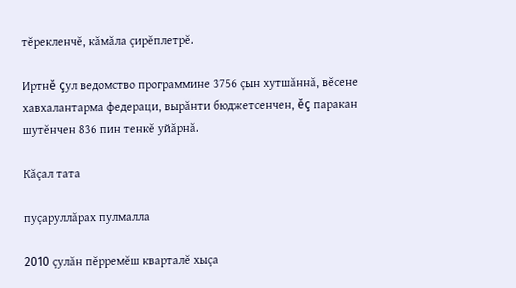тĕрекленчĕ, кăмăла çирĕплетрĕ.

Иртнĕ çул ведомство программине 3756 çын хутшăннă, вĕсене хавхалантарма федераци, вырăнти бюджетсенчен, ĕç паракан шутĕнчен 836 пин тенкĕ уйăрнă.

Кăçал тата

пуçаруллăрах пулмалла

2010 çулăн пĕрремĕш кварталĕ хыçа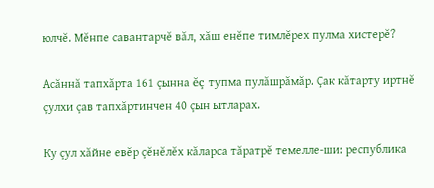юлчĕ. Мĕнпе савантарчĕ вăл, хăш енĕпе тимлĕрех пулма хистерĕ?

Асăннă тапхăрта 161 çынна ĕç тупма пулăшрăмăр. Çак кăтарту иртнĕ çулхи çав тапхăртинчен 40 çын ытларах.

Ку çул хăйне евĕр çĕнĕлĕх кăларса тăратрĕ темелле-ши: республика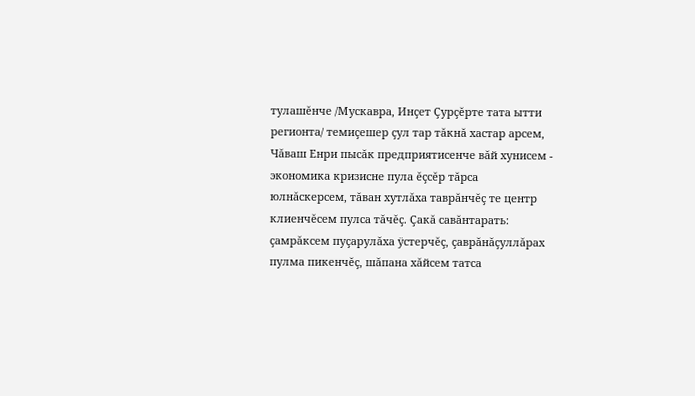тулашĕнче /Мускавра, Инçет Çурçĕрте тата ытти регионта/ темиçешер çул тар тăкнă хастар арсем, Чăваш Енри пысăк предприятисенче вăй хунисем - экономика кризисне пула ĕçсĕр тăрса юлнăскерсем, тăван хутлăха таврăнчĕç те центр клиенчĕсем пулса тăчĕç. Çакă савăнтарать: çамрăксем пуçарулăха ÿстерчĕç, çаврăнăçуллăрах пулма пикенчĕç, шăпана хăйсем татса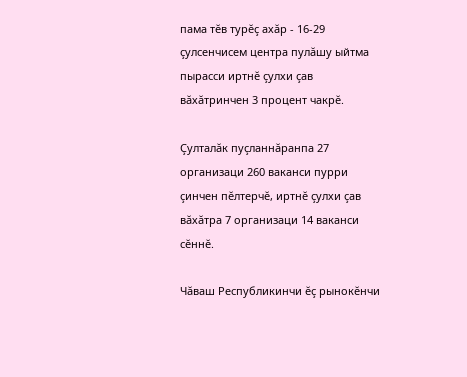пама тĕв турĕç ахăр - 16-29 çулсенчисем центра пулăшу ыйтма пырасси иртнĕ çулхи çав вăхăтринчен 3 процент чакрĕ.

Çулталăк пуçланнăранпа 27 организаци 260 ваканси пурри çинчен пĕлтерчĕ, иртнĕ çулхи çав вăхăтра 7 организаци 14 ваканси сĕннĕ.

Чăваш Республикинчи ĕç рынокĕнчи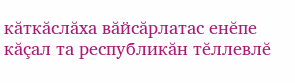кăткăслăха вăйсăрлатас енĕпе кăçал та республикăн тĕллевлĕ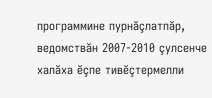программине пурнăçлатпăр, ведомствăн 2007-2010 çулсенче халăха ĕçпе тивĕçтермелли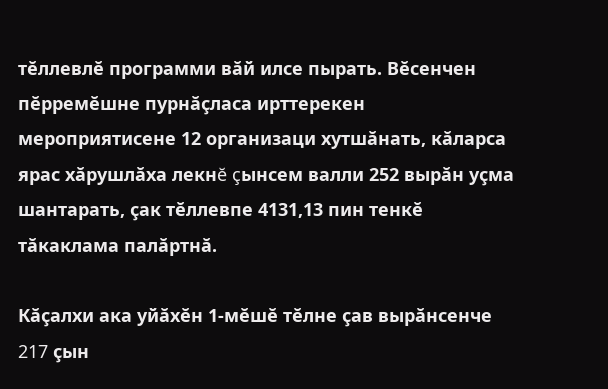тĕллевлĕ программи вăй илсе пырать. Вĕсенчен пĕрремĕшне пурнăçласа ирттерекен мероприятисене 12 организаци хутшăнать, кăларса ярас хăрушлăха лекнĕ çынсем валли 252 вырăн уçма шантарать, çак тĕллевпе 4131,13 пин тенкĕ тăкаклама палăртнă.

Кăçалхи ака уйăхĕн 1-мĕшĕ тĕлне çав вырăнсенче 217 çын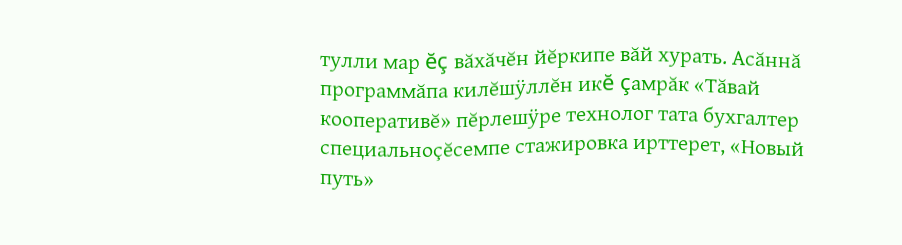тулли мар ĕç вăхăчĕн йĕркипе вăй хурать. Асăннă программăпа килĕшÿллĕн икĕ çамрăк «Тăвай кооперативĕ» пĕрлешÿре технолог тата бухгалтер специальноçĕсемпе стажировка ирттерет, «Новый путь»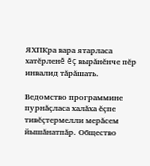ЯХПКра вара ятарласа хатĕрленĕ ĕç вырăнĕнче пĕр инвалид тăрăшать.

Ведомство программине пурнăçласа халăха ĕçпе тивĕçтермелли мерăсем йышăнатпăр. Общество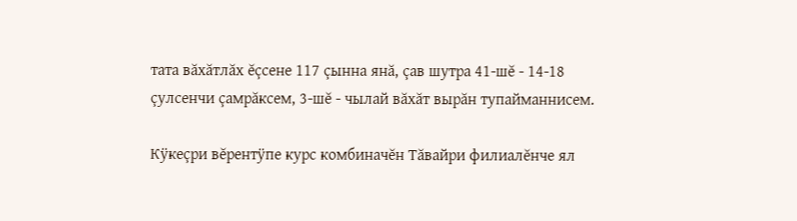тата вăхăтлăх ĕçсене 117 çынна янă, çав шутра 41-шĕ - 14-18 çулсенчи çамрăксем, 3-шĕ - чылай вăхăт вырăн тупайманнисем.

Кÿкеçри вĕрентÿпе курс комбиначĕн Тăвайри филиалĕнче ял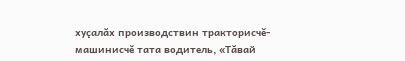хуçалăх производствин тракторисчĕ-машинисчĕ тата водитель, «Тăвай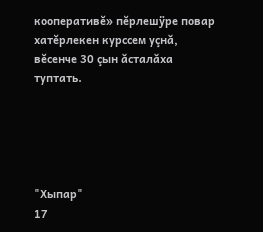кооперативĕ» пĕрлешÿре повар хатĕрлекен курссем уçнă, вĕсенче 30 çын ăсталăха туптать.





"Хыпар"
17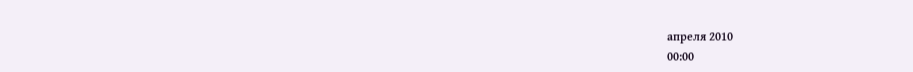апреля 2010
00:00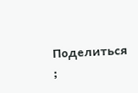Поделиться
;